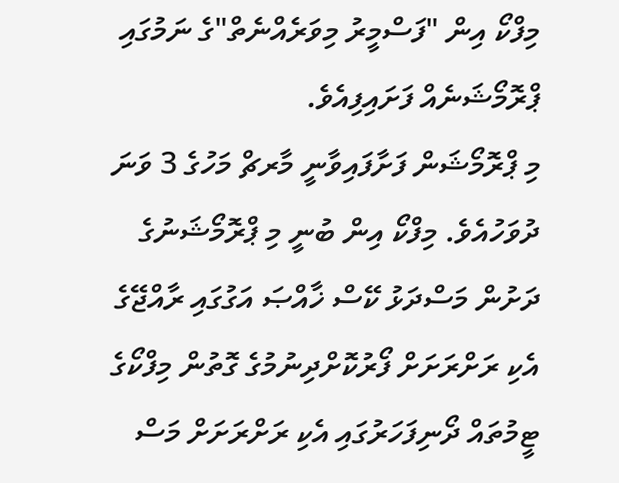މިފްކޯ އިން "ފަސްމީރު މިވަރެއްނެތް"ގެ ނަމުގައި ޕްރޮމޯޝަނެއް ފަށައިފިއެވެ.
މި ޕްރޮމޯޝަން ފަށާފައިވާނީ މާރޗް މަހުގެ 3 ވަނަ ދުވަހުއެވެ. މިފްކޯ އިން ބުނީ މި ޕްރޮމޯޝަނުގެ ދަށުން މަސްދަޅު ކޭސް ޚާއްޞަ އަގުގައި ރާއްޖޭގެ އެކި ރަށްރަށަށް ފޯރުކޮށްދިނުމުގެ ގޮތުން މިފްކޯގެ ޓީމުތައް ދޯނިފަހަރުގައި އެކި ރަށްރަށަށް މަސް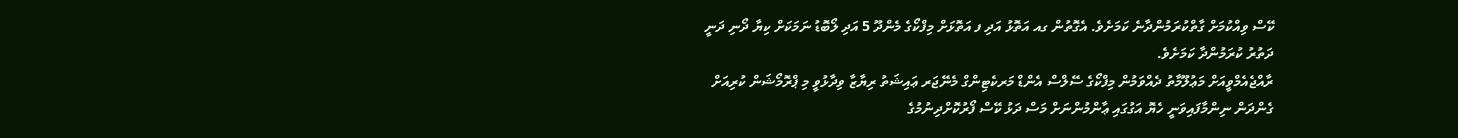ކޭސް ވިއްކުމަށް ގާތްކުރަމުންދާނެ ކަމަށެވެ. އެގޮތުން ގއ އަތޮޅު އަދި ފ އަތޮޅަށް މިފްކޯގެ މެންދޫ 5 އަދި ލޯބޮޑު ނަމަކަށް ކިޔާ ދޯނި ދަނީ ދަތުރު ކުރަމުންދާ ކަމަށެވެ.
ރާއްޖެއެމްވީއަށް މަޢުލޫމާތު ދެއްވަމުން މިފްކޯގެ ސޭލްސް އެންޑް މަރކެޓިންގް މެނޭޖަރ ޢައިޝަތު ރިޔާޒާ ވިދާޅުވީ މި ޕްރޮމޯޝަން ކުރިއަށް ގެންދަން ނިންމާފައިވަނީ ހެޔޮ އަގުގައި ޢާންމުންނަށް މަސް ދަޅު ކޭސް ފޯރުކޮށްދިނުމުގެ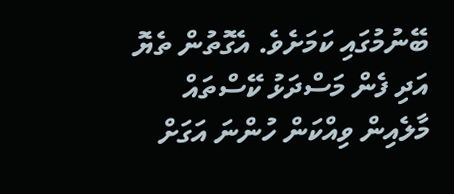ބޭނުމުގައި ކަމަށެވެ. އެގޮތުން ތެޔޮ އަދި ފެން މަސްދަޅު ކޭސްތައް މާލެއިން ވިއްކަން ހުންނަ އަގަށް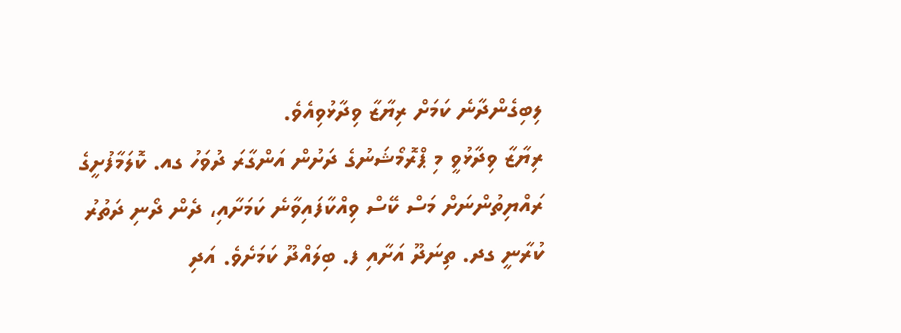ލިބިގެންދާނެ ކަމަށް ރިޔާޒާ ވިދާޅުވިއެވެ.
ރިޔާޒާ ވިދާޅުވީ މި ޕްރޮމޯޝަނުގެ ދަށުން އަންގާރަ ދުވަހު ގއ. ކޮލަމާފުށީގެ ރައްޔިތުންނަށް މަސް ކޭސް ވިއްކާފައިވާނެ ކަމަށާއި، ދެން ދޯނި ދަތުރު ކުރާނީ ގދ. ތިނަދޫ އަށާއި ފ. ބިލައްދޫ ކަމަށެވެ. އަދި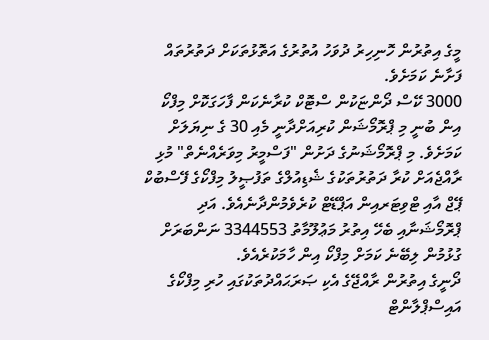މީގެ އިތުރުން ހޮނިހިރު ދުވަހު އުތުރުގެ އަތޮޅުތަކަށް ދަތުރުތައް ފަށާނެ ކަމަށެވެ.
3000 ކޭސް ދޯންޏަކުން ސްޓޮކް ކުރާނެކަން ފާހަގަކޮށް މިފްކޯ އިން ބުނީ މި ޕްރޮމޯޝަން ކުރިއަށްދާނީ މެއި 30 ގެ ނިޔަލަށް ކަމަށެވެ. މި ޕްރޮމޯޝަނުގެ ދަށުން "ފަސްމީރު މިވަރެއްނެތް" މުޅި ރާއްޖެއަށް ކުރާ ދަތުރުތަކުގެ ޝެޑިއުލްގެ ތަފުޞީލު މިފްކޯގެ ފޭސްބުކް ޕޭޖް އާއި ޓްވިޓަރއިން އަޕްޑޭޓް ކުރެވެމުންދާނެއެވެ. އަދި ޕްރޮމޯޝަނާއި ބެހޭ އިތުރު މަޢުލޫމާތު 3344553 ނަންބަރަށް ގުޅުމުން ލިބޭނެ ކަމަށް މިފްކޯ އިން ހާމަކުރެއެވެ.
ދޯނީގެ އިތުރުން ރާއްޖޭގެ އެކި ޞަރަޙައްދުތަކުގައި ހުރި މިފްކޯގެ އައިސްޕްލާންޓް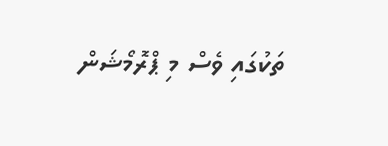ތަކުގައި ވެސް މި ޕްރޮމޯޝަން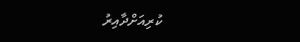ކުރިއަށްދާއިރު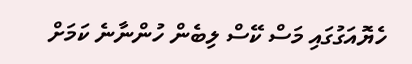ހެޔޮއަގުގައި މަސް ކޭސް ލިބެން ހުންނާނެ ކަމަށް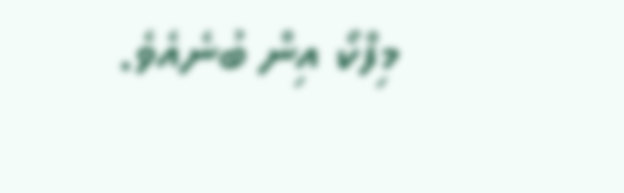މިފްކޯ އިން ބުނެއެވެ.